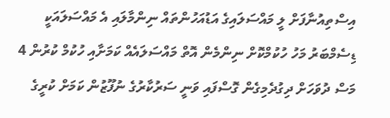އިސްތިއުނާފަށް ލީ މައްސަލައިގެ އަޑުއަހުންތައް ނިންމާލައި އެ މައްސަލައަކީ ޑިސެމްބަރު މަހު ހުކުމްކޮށް ނިންމެން އޮތް މައްސަލައެއް ކަމަށާއި ހުކުމް ކުރުން 4 މަސް ދުވަހަށް ދިގުދެމިގެން ގޮސްފައި ވަނީ ސަރުކާރުގެ ނުފޫޒުން ކަމަށް ކުރީގެ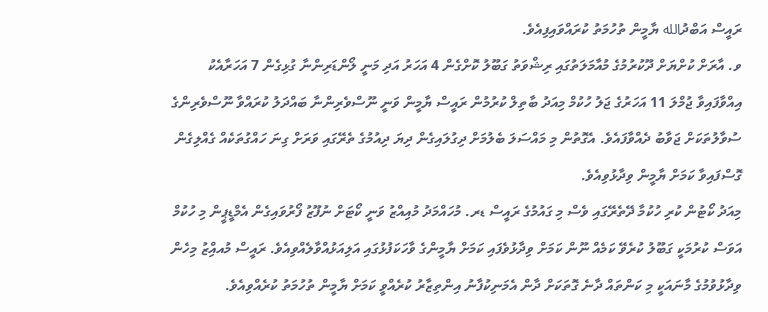ރައީސް އަބްދުالله ޔާމީން ތުހުމަތު ކުރައްވައިފިއެވެ.
ވ. އާރަށް ކުށްޔަށް ދޫކުރުމުގެ މުއާމަލަތުގައި ރިޝްވަތު ގަބޫލު ކޮށްގެން 4 އަހަރު އަދި މަނީ ލޯންޑަރިންނާ ގުޅިގެން 7 އަހަރާއެކު އިއްވާފައިވާ ޖުމްލަ 11 އަހަރުގެ ޖަލު ހުކުމް މިއަދު ބާތިލް ކުރުމުން ރައީސް ޔާމީން ވަނީ ނޫސްވެރިންނާ ބައްދަލު ކުރައްވާ ނޫސްވެރިންގެ ސުވާލުތަކަށް ޖަވާބު ދެއްވާފައެވެ. އެގޮތުން މި މައްސަލަ ބެލުމަށް ދިގުލައިގެން ދިޔަ ދިއުމުގެ ތެރޭގައި ވަރަށް ގިނަ ހައްގުތަކެއް ގެއްލިގެން ގޮސްފައިވާ ކަމަށް ޔާމީން ވިދާޅުވިއެވެ.
މިއަދު ކޯޓުން ކުރި ހުކުމާ ދޭތެރޭގައި ވެސް މި ގައުމުގެ ރައީސް ޑރ. މުހައްމަދު މުއިއްޒު ވަނީ ކޯޓަށް ނުފޫޒު ފޯރުވައިގެން އެމްޑީޕީން މި ހުކުމް އަވަސް ކުރުމަކީ ގަބޫލު ކުރެވޭ ކަމެއް ނޫން ކަމަށް ވިދާޅުވެފައި ކަމަށް ޔާމީންގެ ވާހަކަފުޅުގައި އަލިއަޅުއްވާލެއްވިއެވެ. ރައީސް މުއއިްޒު މިހެން ވިދާޅުވުމުގެ މާނައަކީ މި ކަންތައް ދާނެ ގޮތަކަށް ދާން އެމަނިކުފާނު އިންތިޒާރު ކުރެއްވީ ކަމަށް ޔާމީން ތުހުމަތު ކުރެއްވިއެވެ.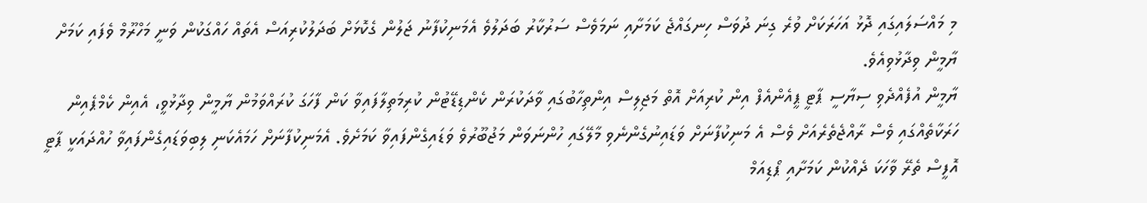މި މައްސަލައިގައި ދޮޅު އަހަރަކަށް ވުރެ ގިނަ ދުވަސް ހިނގައްޖެ ކަމަށާއި ނަމަވެސް ސަރުކާރު ބަދަލުވެ އެމަނިކުފާނު ޖަލުން ގެކޮޅަށް ބަދަލުކުރިއަސް އެތައް ހައްގަކުން ވަނީ މަހްރޫމް ވެފައި ކަމަށް ޔާމީން ވިދާޅުވިއެވެ.
ޔާމީން އުފެއްދެވި ސިޔާސީ ޕާޓީ ޕީއެންއެފް އިން ކުރިއަށް އޮތް މަޖިލިސް އިންތިހާބުގައި ވާދަކުރަން ކެންޑިޑޭޓުން ކުރިމަތިލާފައިވާ ކަން ފާހަގަ ކުރައްވަމުން ޔާމީން ވިދާޅުވީ، އެއިން ކެމްޕެއިން ހަރަކާތެއްގައި ވެސް ރާއްޖެތެރެއަށް ވެސް އެ މަނިކުފާނަށް ވަޑައިނުގެންނެވި މާލޭގައި ހުންނަވަން މަޖުބޫރުވެ ވަޑައިގެންފައިވާ ކަމަށެވެ. އެމަނިކުފާނަށް ހަމައެކަނި ލިބިވަޑައިގެންފައިވާ ހުއްދައަކީ ޕާޓީ އޮފީސް ތެރޭ ވާހަކަ ދެއްކުން ކަމަށާއި ޕޯޑިއަމް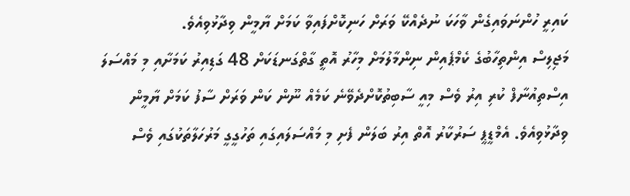ކައިރީ ހުންނަވައިގެން ވާހަކަ ނުދެއްކޭ ވަރަށް ހަނިކޮށްފައިވާ ކަމަށް ޔާމީން ވިދާޅުވިއެވެ.
މަޖިލިސް އިންތިހާބުގެ ކެމްޕެއިން ނިންމާލުމަށް މިހާރު އޮތީ ގާތްގަނޑަކަށް 48 ގަޑިއިރު ކަމަށާއި މި މައްސަލަ އިސްތިއުނާފް ކުރި އިރު ވެސް މިއީ ސާބިތުކޮށްދެވޭނެ ކަމެއް ނޫން ކަން ވަރަށް ސާފު ކަމަށް ޔާމީން ވިދާޅުވިއެވެ. އެމްޑީޕީ ސަރުކާރު އޮތް އިރު ބަލަން ފެށި މި މައްސަލައިގައި ތަހުގީގީ މަރުހަލާތަކުގައި ވެސް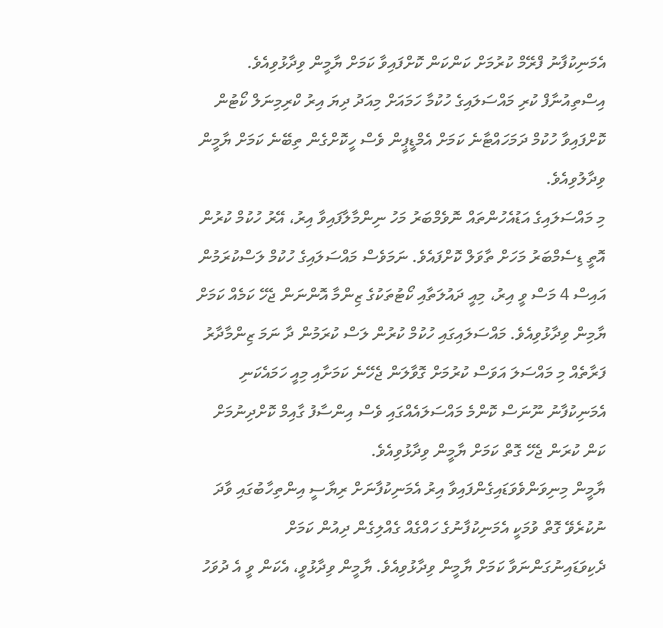އެމަނިކުފާނު ފްރޭމް ކުރުމަށް ކަންކަން ކޮށްފައިވާ ކަމަށް ޔާމީން ވިދާޅުވިއެވެ. އިސްތިއުނާފް ކުރި މައްސަލައިގެ ހުކުމާ ހަމައަށް މިއަދު ދިޔަ އިރު ކްރިމިނަލް ކޯޓުން ކޮށްފައިވާ ހުކުމް ދަމަހައްޓާނެ ކަމަށް އެމްޑީޕީން ވެސް ހީކޮށްގެން ތިބޭނެ ކަމަށް ޔާމީން ވިދާލުވިއެވެ.
މި މައްސަލައިގެ އަޑުއެހުންތައް ނޮވެމްބަރު މަހު ނިންމާލާފައިވާ އިރު، އޭރު ހުކުމް ކުރުން އޮތީ ޑިސެމްބަރު މަހަށް ތާވަލް ކޮށްފައެވެ. ނަމަވެސް މައްސަލައިގެ ހުކުމް ލަސްކުރަމުން އައިސް 4 މަސް ވީ އިރު، މިއީ ދައުލަތާއި ކޯޓުތަކުގެ ޒިންމާ އޮންނަން ޖެހޭ ކަމެއް ކަމަށް ޔާމިން ވިދާޅުވިއެވެ. މައްސަލައިގައި ހުކުމް ކުރުން ލަސް ކުރަމުން ދާ ނަމަ ޒިންމާދާރު ފަރާތެއް މި މައްސަލަ އަވަސް ކުރުމަށް ގޮވާލަން ޖެހޭނެ ކަމަށާއި މިއީ ހަމައެކަނި އެމަނިކުފާނު ނޫނަސް ކޮންމެ މައްސަލައެއްގައި ވެސް އިންސާފު ގާއިމް ކޮށްދިނުމަށް ކަން ކުރަން ޖެހޭ ގޮތް ކަމަށް ޔާމީން ވިދާޅުވިއެވެ.
ޔާމީން މިނިވަންވެވަޑައިގެންފައިވާ އިރު އެމަނިކުފާނަށް ރިޔާސީ އިންތިހާބުގައި ވާދަ ނުކުރެވޭ ގޮތް ވުމަކީ އެމަނިކުފާނުގެ ހައްގެއް ގެއްލިގެން ދިއުން ކަމަށް ދެކިވަޑައިނުގަންނަވާ ކަމަށް ޔާމީން ވިދާޅުވިއެވެ. ޔާމީން ވިދާޅުވީ، އެކަން ވީ އެ ދުވަހު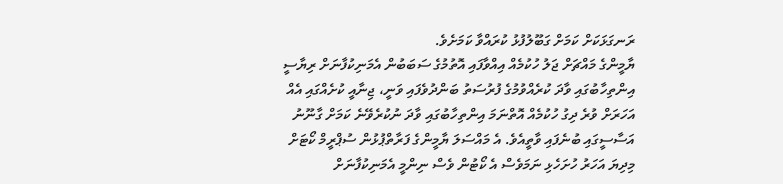ރަނގަޅަކަށް ކަމަށް ގަބޫލުފުޅު ކުރައްވާ ކަމަށެވެ.
ޔާމީންގެ މައްޗަށް ޖަލު ހުކުމެއް އިއްވާފައި އޮތުމުގެ ސަބަބުން އެމަނިކުފާނަށް ރިޔާސީ އިންތިހާބުގައި ވާދަ ކުރެއްވުމުގެ ފުރުސަތު ބަންދުވެފައި ވަނީ، ޖިނާއީ ކުށެއްގައި އެއް އަހަރަށް ވުރެ ދިގު ހުކުމެއް އޮތްނަމަ އިންތިހާބުގައި ވާދަ ނުކުރެވޭނެ ކަމަށް ގާނޫނު އަސާސީގައި ބުނެފައި ވާތީއެވެ. އެ މައްސަލަ ޔާމީންގެ ފަރާތްޕުޅުން ސުޕްރީމް ކޯޓަށް މިދިޔަ އަހަރު ހުށަހެޅި ނަމަވެސް އެ ކޯޓުން ވެސް ނިންމީ އެމަނިކުފާނަށް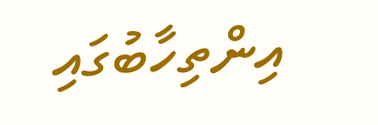އިންތިހާބުގައި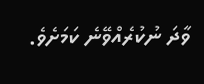ވާދަ ނުކުރެއްވޭނެ ކަމަށެވެ.